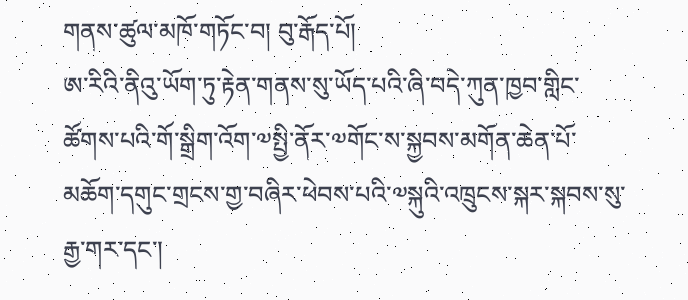གནས་ཚུལ་མཁོ་གཏོང་བ། བུ་རྒོད་པོ།
ཨ་རིའི་ནིའུ་ཡོག་ཏུ་རྟེན་གནས་སུ་ཡོད་པའི་ཞི་བདེ་ཀུན་ཁྱབ་གླིང་ཚོགས་པའི་གོ་སྒྲིག་འོག་༧སྤྱི་ནོར་༧གོང་ས་སྐྱབས་མགོན་ཆེན་པོ་མཆོག་དགུང་གྲངས་གྱ་བཞིར་ཕེབས་པའི་༧སྐུའི་འཁྲུངས་སྐར་སྐབས་སུ་རྒྱ་གར་དང་།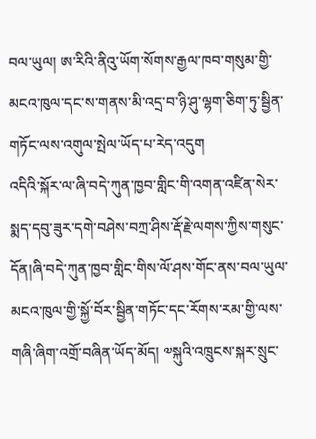བལ་ཡུལ། ཨ་རིའི་ནིའུ་ཡོག་སོགས་རྒྱལ་ཁབ་གསུམ་གྱི་མངའ་ཁུལ་དང་ས་གནས་མི་འདྲ་བ་ཉི་ཤུ་ལྷག་ཅིག་ཏུ་སྦྱིན་གཏོང་ལས་འགུལ་སྤེལ་ཡོད་པ་རེད་འདུག
འདིའི་སྐོར་ལ་ཞི་བདེ་ཀུན་ཁྱབ་གླིང་གི་འགན་འཛིན་སེར་སྨད་དབུ་ཟུར་དགེ་བཤེས་བཀྲ་ཤིས་རྡོ་རྗེ་ལགས་ཀྱིས་གསུང་དོན།ཞི་བདེ་ཀུན་ཁྱབ་གླིང་གིས་ལོ་ཤས་གོང་ནས་བལ་ཡུལ་མངའ་ཁུལ་གྱི་སྐྱོ་བོར་སྦྱིན་གཏོང་དང་རོགས་རམ་གྱི་ལས་གཞི་ཞིག་འགྲོ་བཞིན་ཡོད་མོད། ༧སྐུའི་འཁྲུངས་སྐར་སྲུང་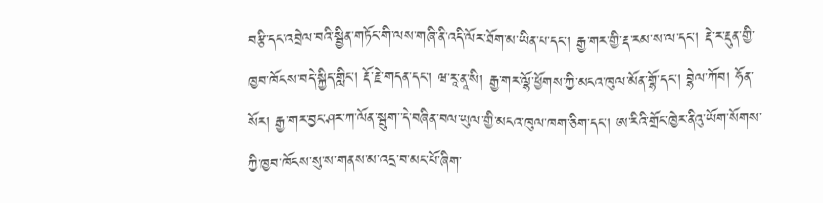བརྩི་དང་འབྲེལ་བའི་སྦྱིན་གཏོང་གི་ལས་གཞི་ནི་འདི་ལོར་ཐོག་མ་ཡིན་པ་དང་། རྒྱ་གར་གྱི་རྡ་རམ་ས་ལ་དང་། རྡེ་ར་རྡུན་གྱི་ཁྱབ་ཁོངས་བདེ་སྐྱིད་གླིང་། རྡོ་རྗེ་གདན་དང་། ཝ་རཱ་ནཱ་སི། རྒྱ་གར་ལྷོ་ཕྱོགས་ཀྱི་མངའ་ཁུལ་མོན་གྷོ་དང་། བྷེལ་ཀོབ། ཧོན་སོར། རྒྱ་གར་བྱང་ཤར་ཀ་ལོན་སྦུག་་དེ་བཞིན་བལ་ཡུལ་གྱི་མངའ་ཁུལ་ཁག་ཅིག་དང་། ཨ་རིའི་གྲོང་ཁྱེར་ནིའུ་ཡོག་སོགས་ཀྱི་ཁྱབ་ཁོངས་སུ་ས་གནས་མ་འདྲ་བ་མང་པོ་ཞིག་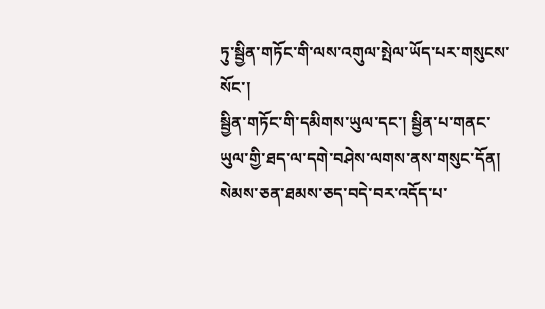ཏུ་སྦྱིན་གཏོང་གི་ལས་འགུལ་སྤེལ་ཡོད་པར་གསུངས་སོང་།
སྦྱིན་གཏོང་གི་དམིགས་ཡུལ་དང་། སྦྱིན་པ་གནང་ཡུལ་གྱི་ཐད་ལ་དགེ་བཤེས་ལགས་ནས་གསུང་དོན། སེམས་ཅན་ཐམས་ཅད་བདེ་བར་འདོད་པ་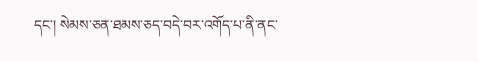དང་། སེམས་ཅན་ཐམས་ཅད་བདེ་བར་འགོད་པ་ནི་ནང་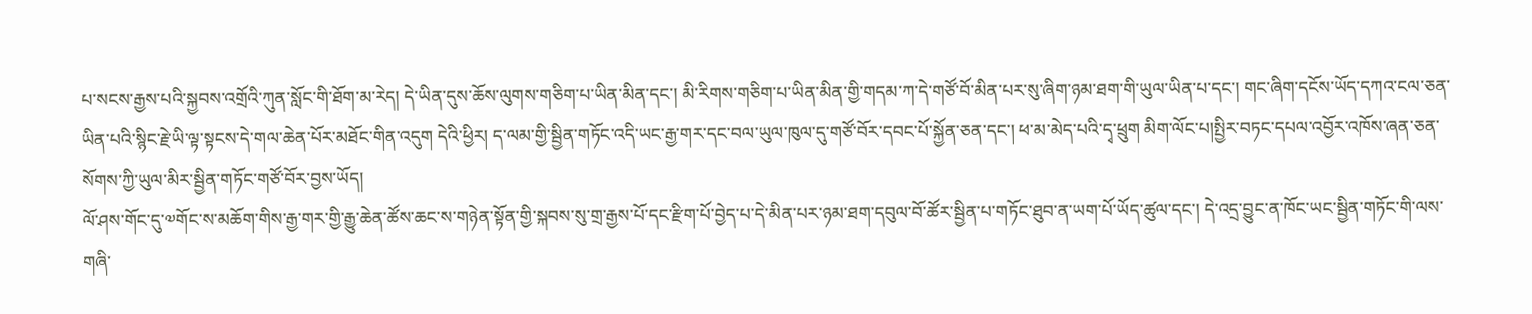པ་སངས་རྒྱས་པའི་སྐྱབས་འགྲོའི་ཀུན་སློང་གི་ཐོག་མ་རེད། དེ་ཡིན་དུས་ཆོས་ལུགས་གཅིག་པ་ཡིན་མིན་དང་། མི་རིགས་གཅིག་པ་ཡིན་མིན་གྱི་གདམ་ཀ་དེ་གཙོ་བོ་མིན་པར་སུ་ཞིག་ཉམ་ཐག་གི་ཡུལ་ཡིན་པ་དང་། གང་ཞིག་དངོས་ཡོད་དཀའ་ངལ་ཅན་ཡིན་པའི་སྙིང་རྗེ་ཡི་ལྟ་སྟངས་དེ་གལ་ཆེན་པོར་མཐོང་གིན་འདུག དེའི་ཕྱིར། ད་ལམ་གྱི་སྦྱིན་གཏོང་འདི་ཡང་རྒྱ་གར་དང་བལ་ཡུལ་ཁུལ་དུ་གཙོ་བོར་དབང་པོ་སྐྱོན་ཅན་དང་། ཕ་མ་མེད་པའི་དྭ་ཕྲུག མིག་ལོང་པ།སྤྱིར་བཏང་དཔལ་འབྱོར་འཁོས་ཞན་ཅན་སོགས་ཀྱི་ཡུལ་མིར་སྦྱིན་གཏོང་གཙོ་བོར་བྱས་ཡོད།
ལོ་ཤས་གོང་དུ་༧གོང་ས་མཆོག་གིས་རྒྱ་གར་གྱི་རྒྱུ་ཆེན་ཚོས་ཆང་ས་གཉེན་སྟོན་གྱི་སྐབས་སུ་གྲ་རྒྱས་པོ་དང་རྫིག་པོ་བྱེད་པ་དེ་མིན་པར་ཉམ་ཐག་དབུལ་བོ་ཚོར་སྦྱིན་པ་གཏོང་ཐུབ་ན་ཡག་པོ་ཡོད་ཚུལ་དང་། དེ་འདྲ་བྱུང་ན་ཁོང་ཡང་སྦྱིན་གཏོང་གི་ལས་གཞི་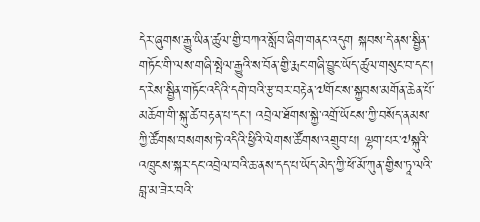དེར་ཞུགས་རྒྱུ་ཡིན་ཚུལ་གྱི་བཀའ་སློབ་ཞིག་གནང་འདུག སྐབས་དེ་ནས་སྦྱིན་གཏོང་གི་ལས་གཞི་སྤེལ་རྒྱུའི་ས་བོན་གྱི་རྨང་གཞི་བྱུང་ཡོད་ཚུལ་གསུང་བ་དང་། ད་རེས་སྦྱིན་གཏོང་འདིའི་དགེ་བའི་རྩ་བར་བརྟེན་༧གོང་ས་སྐྱབས་མགོན་ཆེན་པོ་མཆོག་གི་སྐུ་ཚེ་བརྟན་པ་དང་། འབྲེལ་ཐོགས་སྐྱེ་འགྲོ་ཡོངས་ཀྱི་བསོད་ནམས་ཀྱི་ཚོགས་བསགས་ཏེ་འདིའི་ཕྱིའི་ལེགས་ཚོགས་འགྲུབ་པ། ལྷག་པར་༧སྐུའི་འཁྲུངས་སྐར་དང་འབྲེལ་བའི་ཆ་ནས་དད་པ་ཡོད་མེད་ཀྱི་ཕོ་མོ་ཀུན་གྱིས་ཏཱ་ལའི་བླ་མ་ཟེར་བའི་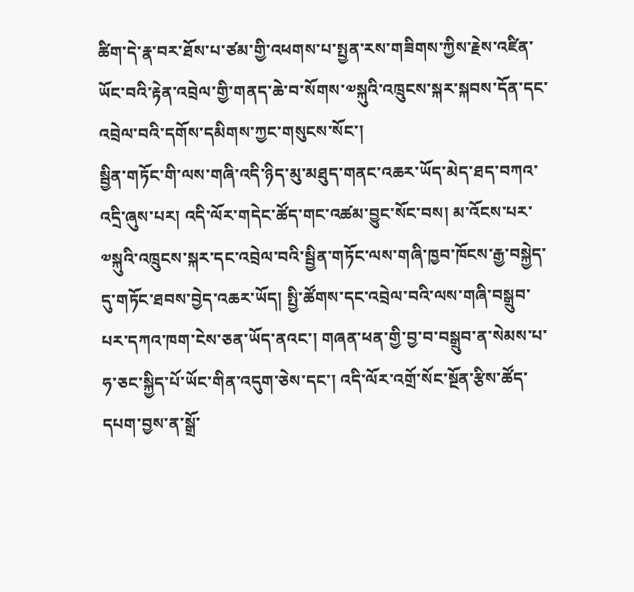ཚིག་དེ་རྣ་བར་ཐོས་པ་ཙམ་གྱི་འཕགས་པ་སྤྱན་རས་གཟིགས་ཀྱིས་རྗེས་འཛིན་ཡོང་བའི་རྟེན་འབྲེལ་གྱི་གནད་ཆེ་བ་སོགས་༧སྐུའི་འཁྲུངས་སྐར་སྐབས་དོན་དང་འབྲེལ་བའི་དགོས་དམིགས་ཀྱང་གསུངས་སོང་།
སྦྱིན་གཏོང་གི་ལས་གཞི་འདི་ཉིད་མུ་མཐུད་གནང་འཆར་ཡོད་མེད་ཐད་བཀའ་འདྲི་ཞུས་པར། འདི་ལོར་གདེང་ཚོད་གང་འཚམ་བྱུང་སོང་བས། མ་འོངས་པར་༧སྐུའི་འཁྲུངས་སྐར་དང་འབྲེལ་བའི་སྦྱིན་གཏོང་ལས་གཞི་ཁྱབ་ཁོངས་རྒྱ་བསྐྱེད་དུ་གཏོང་ཐབས་བྱེད་འཆར་ཡོད། སྤྱི་ཚོགས་དང་འབྲེལ་བའི་ལས་གཞི་བསྒྲུབ་པར་དཀའ་ཁག་ངེས་ཅན་ཡོད་ནའང་། གཞན་ཕན་གྱི་བྱ་བ་བསྒྲུབ་ན་སེམས་པ་ཧ་ཅང་སྐྱིད་པོ་ཡོང་གིན་འདུག་ཅེས་དང་། འདི་ལོར་འགྲོ་སོང་སྔོན་རྩིས་ཚོད་དཔག་བྱས་ན་སྒྲོ་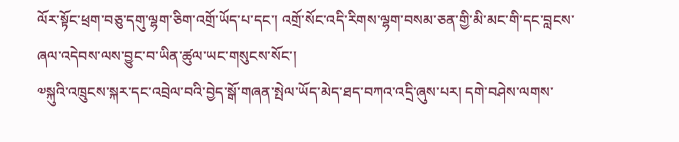ལོར་སྟོང་ཕྲག་བཅུ་དགུ་ལྷག་ཅིག་འགྲོ་ཡོད་པ་དང་། འགྲོ་སོང་འདི་རིགས་ལྷག་བསམ་ཅན་གྱི་མི་མང་གི་དང་བླངས་ཞལ་འདེབས་ལས་བྱུང་བ་ཡིན་ཚུལ་ཡང་གསུངས་སོང་།
༧སྐུའི་འཁྲུངས་སྐར་དང་འབྲེལ་བའི་བྱེད་སྒོ་གཞན་སྤེལ་ཡོད་མེད་ཐད་བཀའ་འདྲི་ཞུས་པར། དགེ་བཤེས་ལགས་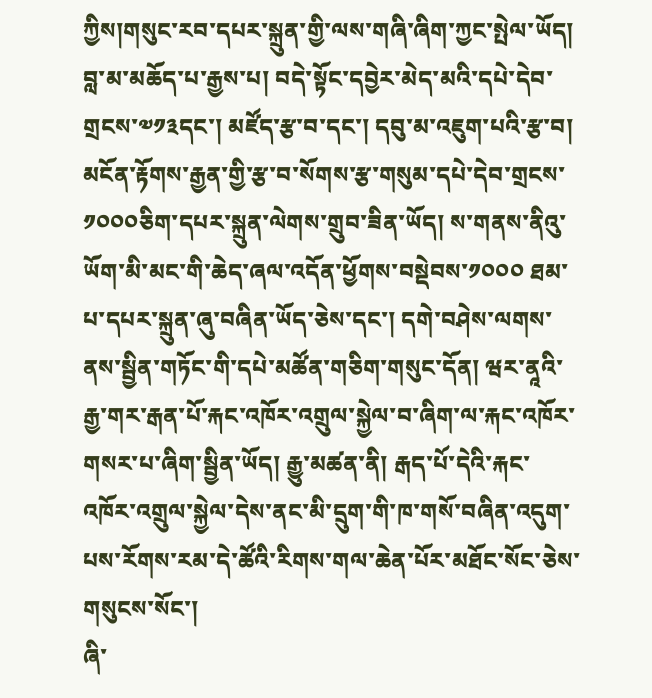ཀྱིས།གསུང་རབ་དཔར་སྐྲུན་གྱི་ལས་གཞི་ཞིག་ཀྱང་སྤེལ་ཡོད། བླ་མ་མཆོད་པ་རྒྱས་པ། བདེ་སྟོང་དབྱེར་མེད་མའི་དཔེ་དེབ་གྲངས་༧༡༣དང་། མཛོད་རྩ་བ་དང་། དབུ་མ་འཇུག་པའི་རྩ་བ། མངོན་རྟོགས་རྒྱན་གྱི་རྩ་བ་སོགས་རྩ་གསུམ་དཔེ་དེབ་གྲངས་༡༠༠༠ཅིག་དཔར་སྐྲུན་ལེགས་གྲུབ་ཟིན་ཡོད། ས་གནས་ནིའུ་ཡོག་མི་མང་གི་ཆེད་ཞལ་འདོན་ཕྱོགས་བསྡེབས་༡༠༠༠ ཐམ་པ་དཔར་སྐྲུན་ཞུ་བཞིན་ཡོད་ཅེས་དང་། དགེ་བཤེས་ལགས་ནས་སྦྱིན་གཏོང་གི་དཔེ་མཚོན་གཅིག་གསུང་དོན། ཝར་ནཱའི་རྒྱ་གར་རྒན་པོ་རྐང་འཁོར་འགྲུལ་སྐྱེལ་བ་ཞིག་ལ་རྐང་འཁོར་གསར་པ་ཞིག་སྦྱིན་ཡོད། རྒྱུ་མཚན་ནི། རྒད་པོ་དེའི་རྐང་འཁོར་འགྲུལ་སྐྱེལ་དེས་ནང་མི་དྲུག་གི་ཁ་གསོ་བཞིན་འདུག་པས་རོགས་རམ་དེ་ཚོའི་རིགས་གལ་ཆེན་པོར་མཐོང་སོང་ཅེས་གསུངས་སོང་།
ཞི་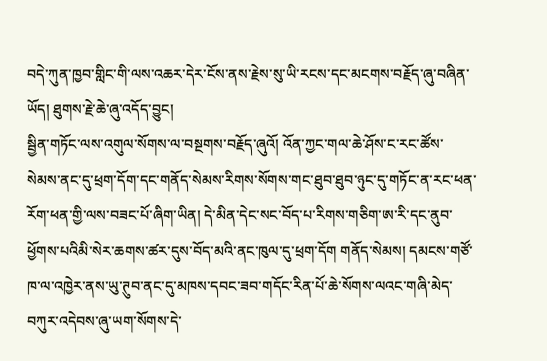བདེ་ཀུན་ཁྱབ་གླིང་གི་ལས་འཆར་དེར་ངོས་ནས་རྗེས་སུ་ཡི་རངས་དང་མངགས་བརྗོད་ཞུ་བཞིན་ཡོད། ཐུགས་རྗེ་ཆེ་ཞུ་འདོད་བྱུང།
སྦྱིན་གཏོང་ལས་འགུལ་སོགས་ལ་བསྔགས་བརྗོད་ཞུའོ། འོན་ཀྱང་གལ་ཆེ་ཤོས་ང་རང་ཚོས་སེམས་ནང་དུ་ཕྲག་དོག་དང་གནོད་སེམས་རིགས་སོགས་གང་ཐུབ་ཐུབ་ཉུང་དུ་གཏོང་ན་རང་ཕན་རོག་ཕན་གྱི་ལས་བཟང་པོ་ཞིག་ཡིན། དེ་མིན་དེང་སང་བོད་པ་རིགས་གཅིག་ཨ་རི་དང་ནུབ་ཕྱོགས་པའིམི་སེར་ཆགས་ཚར་དུས་བོད་མའི་ནང་ཁུལ་དུ་ཕྲག་དོག གནོད་སེམས། དམངས་གཙོ་ཁ་ལ་འཁྱེར་ནས་ཡུ་ཊུབ་ནང་དུ་མཁས་དབང་ཟབ་གདོང་རིན་པོ་ཆེ་སོགས་ལའང་གཞི་མེད་བཀུར་འདེབས་ཞུ་ཡག་སོགས་དེ་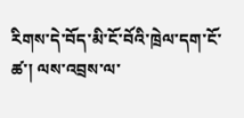རིགས་དེ་བོད་མི་ངོ་བོའི་ཁྲེལ་དག་ངོ་ཚ་། ལས་འབྲས་ལ་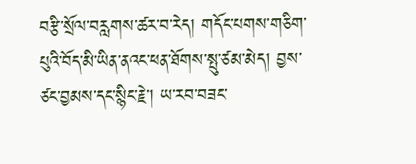བརྩི་སྲོལ་བརླགས་ཚར་བ་རེད། གདོང་པགས་གཅིག་པུའི་བོད་མི་ཡིན་ནའང་ཕན་ཐོགས་སྤུ་ཙམ་མེད། བྱས་ཙང་བྱམས་དང་སྙིང་རྗེ་། ཡ་རབ་བཟང་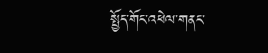སྤྱོད་གོང་འཕེལ་གནང་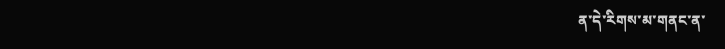ན་དེ་རིགས་མ་གནང་ན་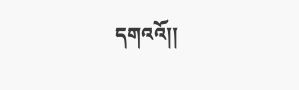དགའའོ།།